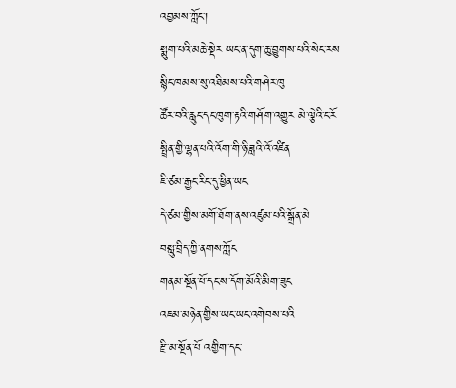འབྱམས་ཀློང་།
སྨུག་པའི་མཆེ་སྡེར ཡང་ན་དུག་ཆུ་བྱུགས་པའི་སེང་རས
སྙིང་ཁམས་སུ་འཐིམས་པའི་གཤེར་ཁུ
ཚོར་བའི་རླུང་དང་ཁུག་རྟའི་གཤོག་འགྱུར མེ་ལྕེའི་ང་རོ
སྤྲིན་གྱི་ལྷན་པའི་འོག་གི་ཉི་ཟླའི་འོ་འཛིན
ཇི་ཙམ་རྒྱང་རིང་དུ་ཕྱིན་ཡང
དེ་ཙམ་གྱིས་མགོ་ཐོག་ནས་འཛུམ་པའི་སྒྲོན་མེ
བསླུ་བྲིད་ཀྱི་ནགས་ཀློང
གནམ་སྔོན་པོ་དང་ས་དོག་མོའི་མིག་ཟུང
འཇམ་མཉེན་གྱིས་ཡང་ཡང་འགེབས་པའི
རྫི་མ་སྔོན་པོ འགྱིག་དང་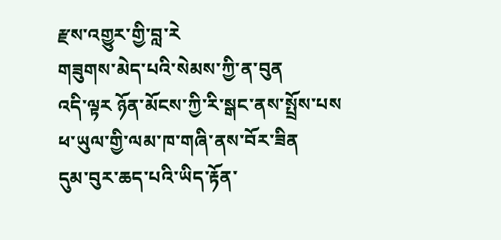རྫས་འགྱུར་གྱི་བླ་རེ
གཟུགས་མེད་པའི་སེམས་ཀྱི་ན་བུན
འདི་ལྟར ཉོན་མོངས་ཀྱི་རི་སྒང་ནས་སྤྲོས་པས
ཕ་ཡུལ་གྱི་ལམ་ཁ་གཞི་ནས་བོར་ཟིན
དུམ་བུར་ཆད་པའི་ཡིད་རྟོན་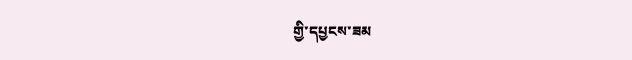གྱི་དཔྱངས་ཟམ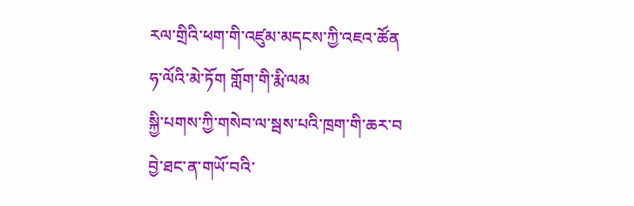རལ་གྲིའི་ཕག་གི་འཛུམ་མདངས་ཀྱི་འཇའ་ཚོན
ཧ་ལོའི་མེ་ཏོག གློག་གི་རྨི་ལམ
སྐྱི་པགས་ཀྱི་གསེབ་ལ་སྦས་པའི་ཁྲག་གི་ཆར་བ
བྱེ་ཐང་ན་གཡོ་བའི་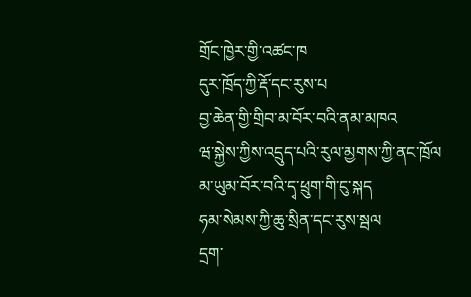གྲོང་ཁྱེར་གྱི་འཚང་ཁ
དུར་ཁྲོད་ཀྱི་རྡོ་དང་རུས་པ
བྱ་ཆེན་གྱི་གྲིབ་མ་བོར་བའི་ནམ་མཁའ
ཝ་སྐྱེས་ཀྱིས་འདྲུད་པའི་རུལ་མྱགས་ཀྱི་ནང་ཁྲོལ
མ་ཡུམ་བོར་བའི་དྭ་ཕྲུག་གི་ངུ་སྐད
ཧམ་སེམས་ཀྱི་ཆུ་སྲིན་དང་རུས་སྦལ
དྲག་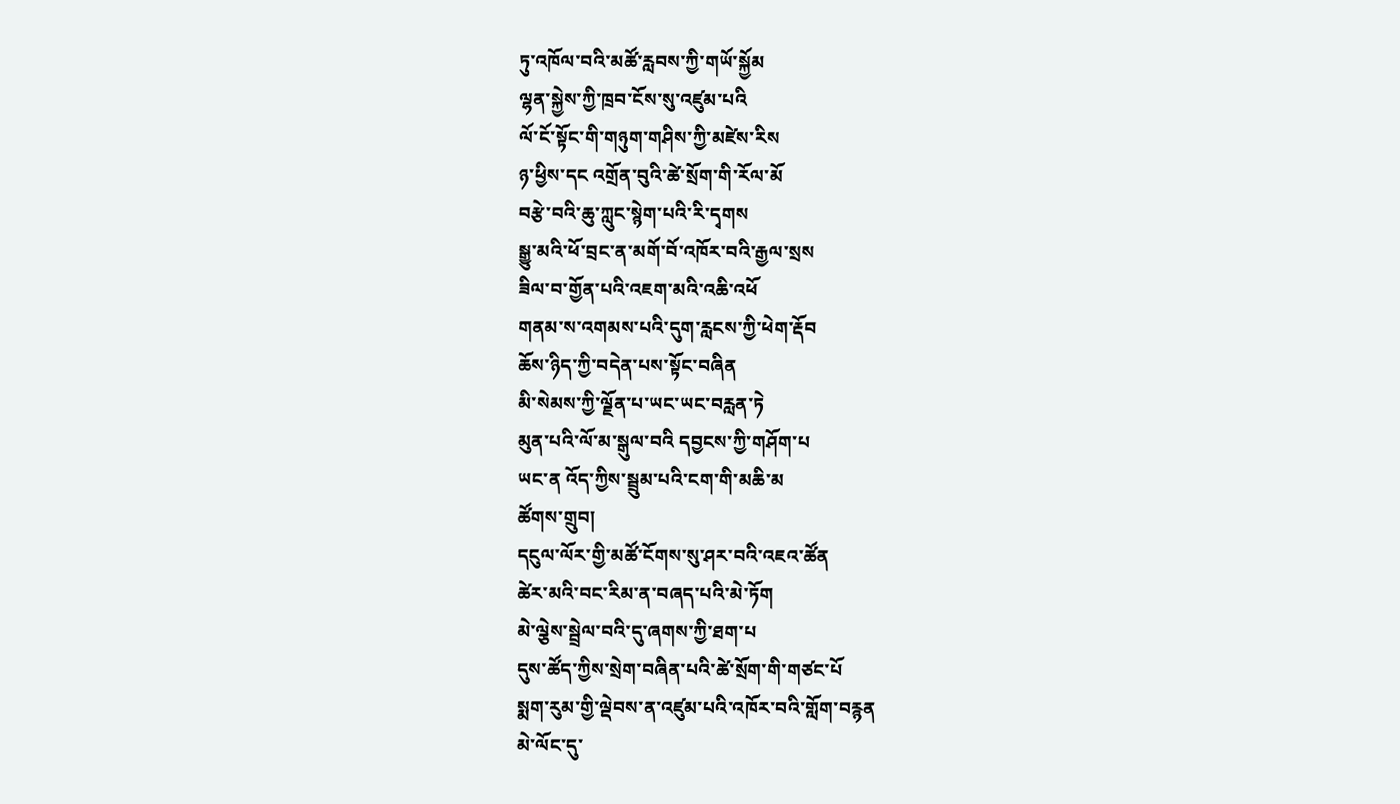ཏུ་འཁོལ་བའི་མཚོ་རླབས་ཀྱི་གཡོ་སྐྱོམ
ལྷན་སྐྱེས་ཀྱི་ཁྲབ་ངོས་སུ་འཛུམ་པའི
ལོ་ངོ་སྟོང་གི་གཉུག་གཤིས་ཀྱི་མཛེས་རིས
ཉ་ཕྱིས་དང འགྲོན་བུའི་ཚེ་སྲོག་གི་རོལ་མོ
བརྩེ་བའི་ཆུ་ཀླུང་སྙེག་པའི་རི་དྭགས
སྒྱུ་མའི་ཕོ་བྲང་ན་མགོ་བོ་འཁོར་བའི་རྒྱལ་སྲས
ཟིལ་བ་གྱོན་པའི་འཇག་མའི་འཆི་འཕོ
གནམ་ས་འགམས་པའི་དུག་རླངས་ཀྱི་ཕེག་རྡོབ
ཆོས་ཉིད་ཀྱི་བདེན་པས་སྟོང་བཞིན
མི་སེམས་ཀྱི་ལྗོན་པ་ཡང་ཡང་བརླན་ཏེ
མུན་པའི་ལོ་མ་སྒུལ་བའི དབྱངས་ཀྱི་གཤོག་པ
ཡང་ན འོད་ཀྱིས་སྦྲུམ་པའི་ངག་གི་མཆི་མ
ཚོགས་གྲུབ།
དངུལ་ལོར་གྱི་མཚོ་ངོགས་སུ་ཤར་བའི་འཇའ་ཚོན
ཚེར་མའི་བང་རིམ་ན་བཞད་པའི་མེ་ཏོག
མེ་ལྕེས་སྦྲེལ་བའི་དུ་ཞགས་ཀྱི་ཐག་པ
དུས་ཚོད་ཀྱིས་སྲེག་བཞིན་པའི་ཚེ་སྲོག་གི་གཙང་པོ
སྨག་རུམ་གྱི་ལྡེབས་ན་འཛུམ་པའི་འཁོར་བའི་གློག་བརྙན
མེ་ལོང་དུ་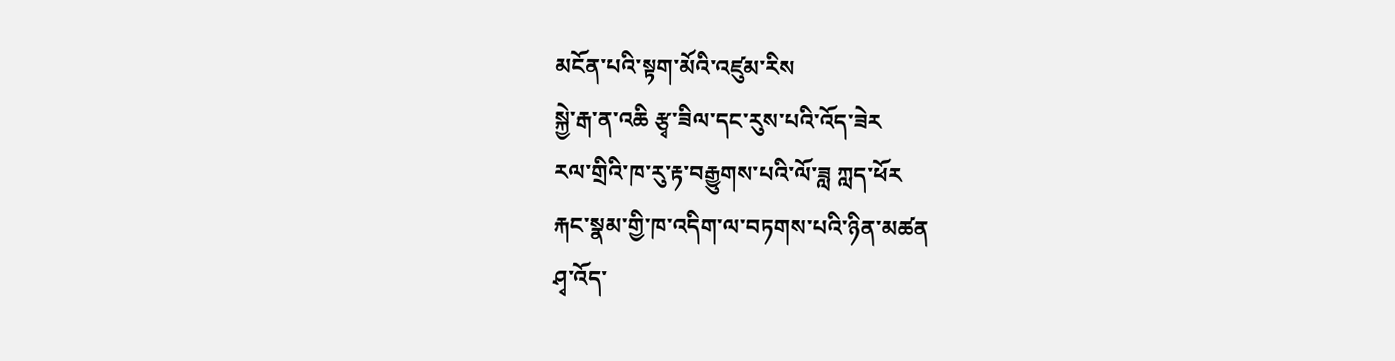མངོན་པའི་སྟག་མོའི་འཛུམ་རིས
སྐྱེ་རྒ་ན་འཆི རྩྭ་ཟིལ་དང་རུས་པའི་འོད་ཟེར
རལ་གྲིའི་ཁ་རུ་རྟ་བརྒྱུགས་པའི་ལོ་ཟླ ཀླད་ཕོར
རྐང་སྣམ་གྱི་ཁ་འདིག་ལ་བཏགས་པའི་ཉིན་མཚན
ཤྭ་འོད་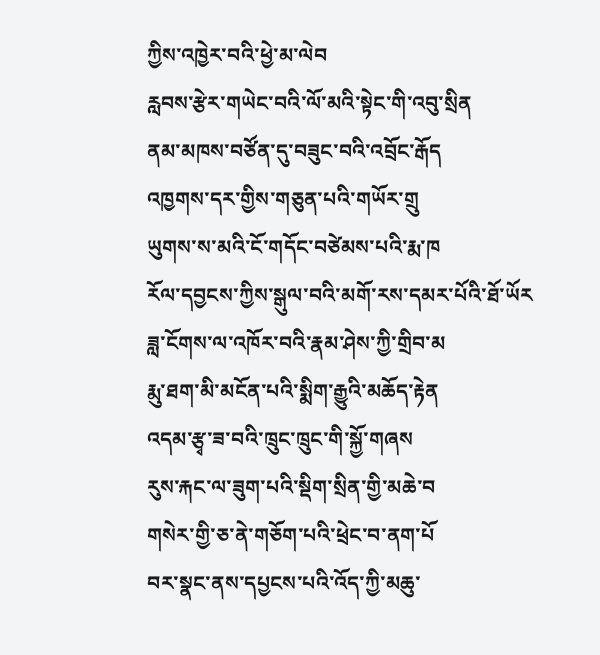ཀྱིས་འཁྱེར་བའི་ཕྱེ་མ་ལེབ
རླབས་རྩེར་གཡེང་བའི་ལོ་མའི་སྟེང་གི་འབུ་སྲིན
ནམ་མཁས་བཙོན་དུ་བཟུང་བའི་འབྲོང་རྒོད
འཁྱགས་དར་གྱིས་གཅུན་པའི་གཡོར་གྲུ
ཡུགས་ས་མའི་ངོ་གདོང་བཙེམས་པའི་རྨ་ཁ
རོལ་དབྱངས་ཀྱིས་སྒུལ་བའི་མགོ་རས་དམར་པོའི་ཐོ་ཡོར
ཟླ་ངོགས་ལ་འཁོར་བའི་རྣམ་ཤེས་ཀྱི་གྲིབ་མ
རྨུ་ཐག་མི་མངོན་པའི་སྨིག་རྒྱུའི་མཆོད་རྟེན
འདམ་རྩྭ་ཟ་བའི་ཁྲུང་ཁྲུང་གི་སྐྱོ་གཞས
རུས་རྐང་ལ་ཟུག་པའི་སྡིག་སྲིན་གྱི་མཆེ་བ
གསེར་གྱི་ཅ་ནེ་གཅོག་པའི་ཕྲེང་བ་ནག་པོ
བར་སྣང་ནས་དཔྱངས་པའི་འོད་ཀྱི་མཆུ་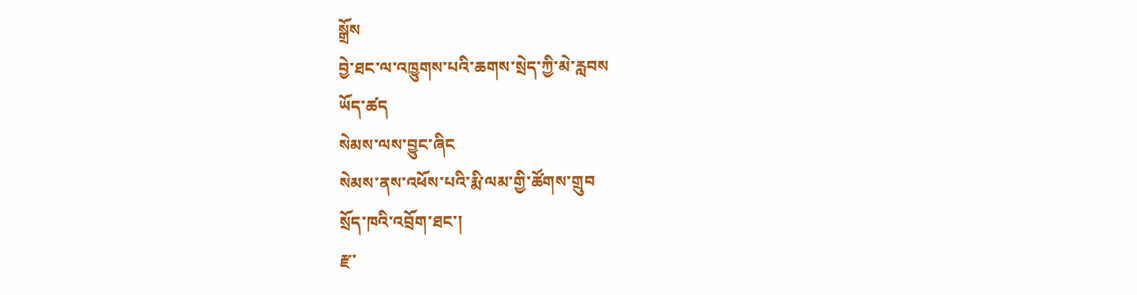སྒྲོས
བྱེ་ཐང་ལ་འཁྱུགས་པའི་ཆགས་སྲེད་ཀྱི་མེ་རླབས
ཡོད་ཚད
སེམས་ལས་བྱུང་ཞིང
སེམས་ནས་འཕོས་པའི་རྨི་ལམ་གྱི་ཚོགས་གྲུབ
སྲོད་ཁའི་འབྲོག་ཐང་།
རྫ་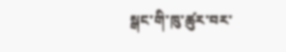སྒང་གི་ཁུ་ཚུར་བར་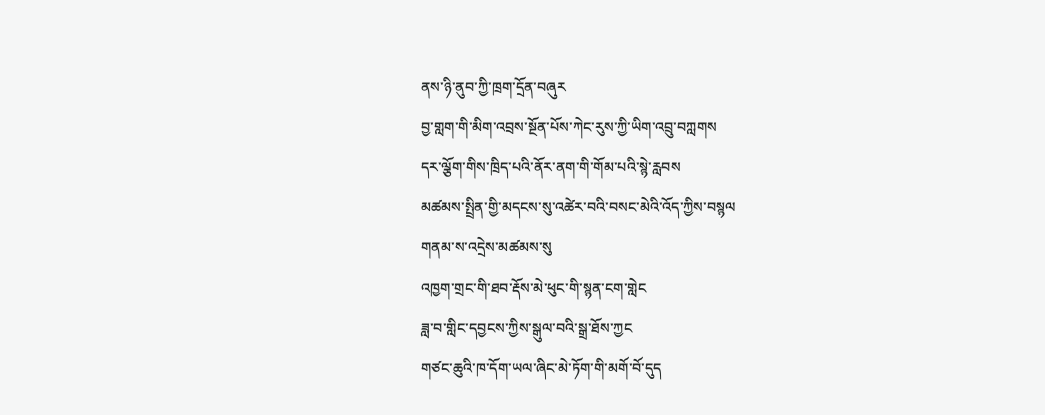ནས་ཉི་ནུབ་ཀྱི་ཁྲག་དྲོན་བཞུར
བྱ་གླག་གི་མིག་འབྲས་སྔོན་པོས་ཀེང་རུས་ཀྱི་ཡིག་འབྲུ་བཀླགས
དར་ལྕོག་གིས་ཁྲིད་པའི་ནོར་ནག་གི་གོམ་པའི་སྙེ་རླབས
མཚམས་སྤྲིན་གྱི་མདངས་སུ་འཚེར་བའི་བསང་མེའི་འོད་ཀྱིས་བསྙལ
གནམ་ས་འདྲེས་མཚམས་སུ
འཁྱག་གྲང་གི་ཐབ་རྡོས་མེ་ཕུང་གི་སྙན་ངག་གླེང
ཟླ་བ་གླིང་དབྱངས་ཀྱིས་སྒུལ་བའི་སྒྲ་ཐོས་ཀྱང
གཙང་ཆུའི་ཁ་དོག་ཡལ་ཞིང་མེ་ཏོག་གི་མགོ་བོ་དུད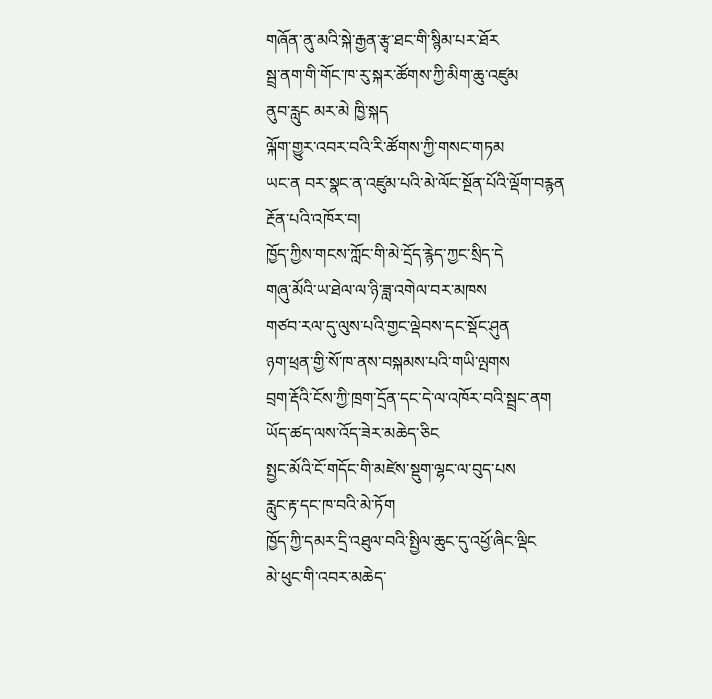གཞོན་ནུ་མའི་སྐེ་རྒྱན་རྩྭ་ཐང་གི་སྙིམ་པར་ཐོར
སྦྲ་ནག་གི་གོང་ཁ་རུ་སྐར་ཚོགས་ཀྱི་མིག་ཆུ་འཛུམ
ནུབ་རླུང མར་མེ ཁྱི་སྐད
ལྐོག་གྱུར་འབར་བའི་རི་ཚོགས་ཀྱི་གསང་གཏམ
ཡང་ན བར་སྣང་ན་འཛུམ་པའི་མེ་ལོང་སྔོན་པོའི་ལྡོག་བརྙན
རྔོན་པའི་འཁོར་བ།
ཁྱོད་ཀྱིས་གངས་ཀློང་གི་མེ་དྲོད་རྙེད་ཀྱང་སྲིད་དེ
གཞུ་མོའི་ཡ་ཐེལ་ལ་ཉི་ཟླ་འགེལ་བར་མཁས
གཙབ་རལ་དུ་ལུས་པའི་གྱང་ལྡེབས་དང་སྡོང་ཤུན
ཉག་ཕྲན་གྱི་སོ་ཁ་ནས་བསྐམས་པའི་གཡི་ལྤགས
བྲག་རྡོའི་ངོས་ཀྱི་ཁྲག་དྲོན་དང་དེ་ལ་འཁོར་བའི་སྦྲང་ནག
ཡོད་ཚད་ལས་འོད་ཟེར་མཆེད་ཅིང
སྤྱང་མོའི་ངོ་གདོང་གི་མཛེས་སྡུག་ལྷང་ལ་བུད་པས
རླུང་རྟ་དང་ཁ་བའི་མེ་ཏོག
ཁྱོད་ཀྱི་དམར་དྲི་འཐུལ་བའི་སྤྱིལ་ཆུང་དུ་འཕྱོ་ཞིང་ལྡིང
མེ་ཕུང་གི་འབར་མཆེད་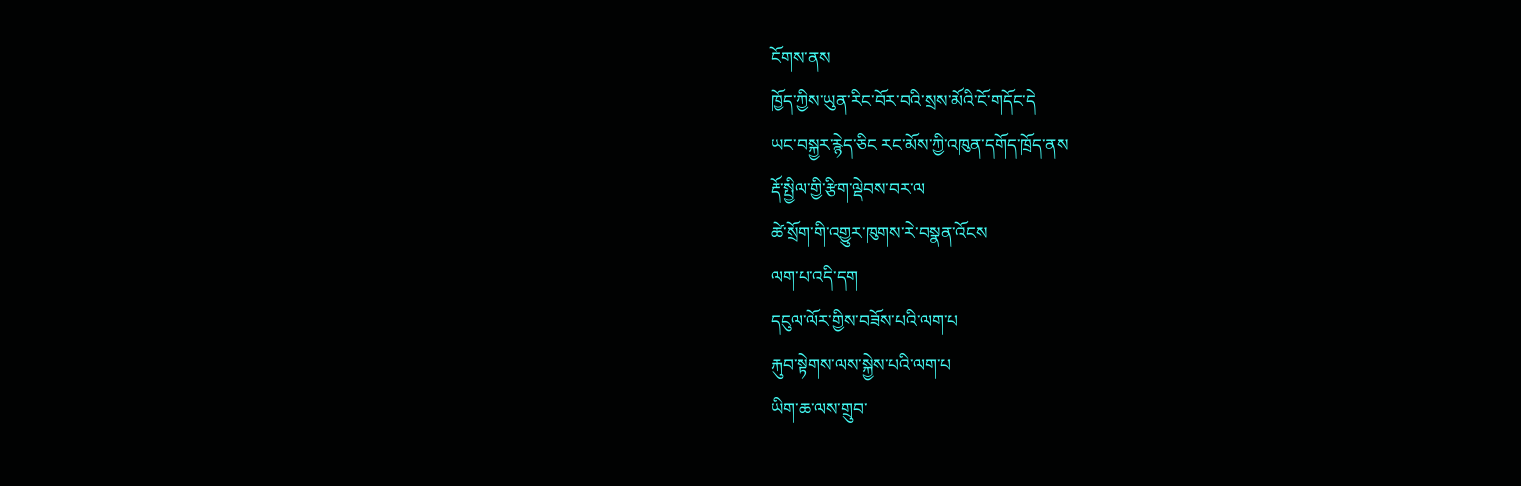ངོགས་ནས
ཁྱོད་ཀྱིས་ཡུན་རིང་བོར་བའི་སྲས་མོའི་ངོ་གདོང་དེ
ཡང་བསྐྱར་རྙེད་ཅིང རང་མོས་ཀྱི་འཁུན་དགོད་ཁྲོད་ནས
རྡོ་སྤྱིལ་གྱི་རྩིག་ལྡེབས་བར་ལ
ཚེ་སྲོག་གི་འགྱུར་ཁུགས་རེ་བསྣན་འོངས
ལག་པ་འདི་དག
དངུལ་ལོར་གྱིས་བཟོས་པའི་ལག་པ
རྐུབ་སྟེགས་ལས་སྐྱེས་པའི་ལག་པ
ཡིག་ཆ་ལས་གྲུབ་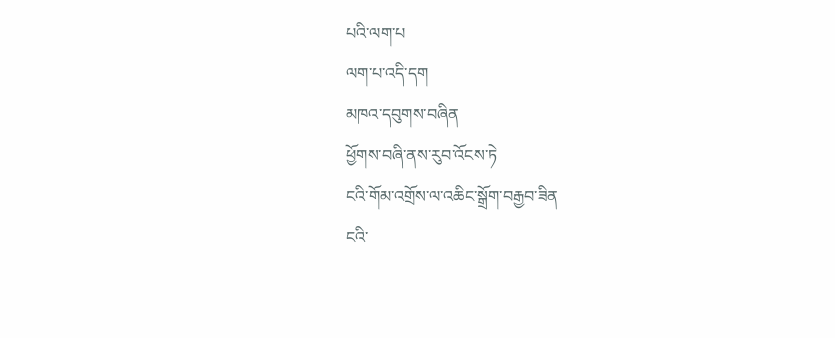པའི་ལག་པ
ལག་པ་འདི་དག
མཁའ་དབུགས་བཞིན
ཕྱོགས་བཞི་ནས་རུབ་འོངས་ཏེ
ངའི་གོམ་འགྲོས་ལ་འཆིང་སྒྲོག་བརྒྱབ་ཟིན
ངའི་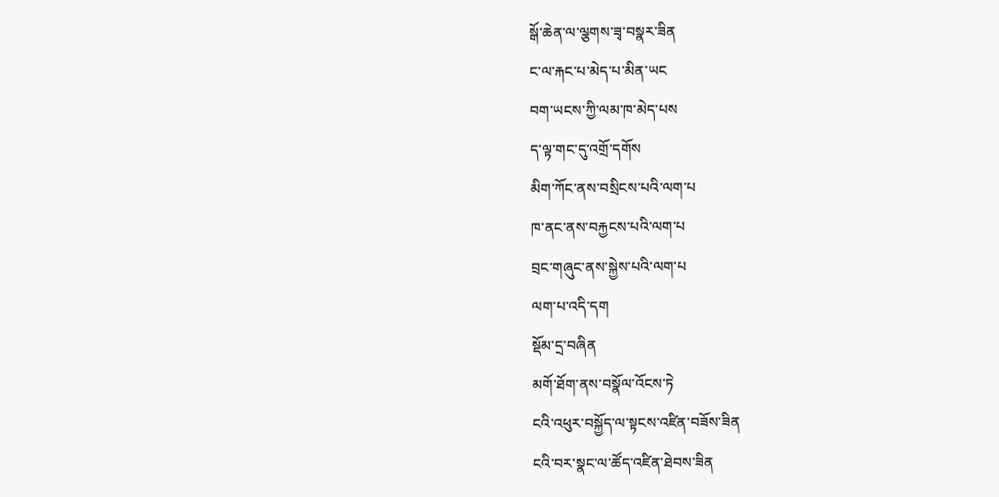སྒོ་ཆེན་ལ་ལྕགས་ཟྭ་བསྣར་ཟིན
ང་ལ་རྐང་པ་མེད་པ་མིན་ཡང
བག་ཡངས་ཀྱི་ལམ་ཁ་མེད་པས
ད་ལྟ་གང་དུ་འགྲོ་དགོས
མིག་ཀོང་ནས་བསྲིངས་པའི་ལག་པ
ཁ་ནང་ནས་བརྐྱངས་པའི་ལག་པ
བྲང་གཞུང་ནས་སྐྱེས་པའི་ལག་པ
ལག་པ་འདི་དག
སྡོམ་དྲ་བཞིན
མགོ་ཐོག་ནས་བསྣོལ་འོངས་ཏེ
ངའི་འཕུར་བསྐྱོད་ལ་སྟངས་འཛིན་བཟོས་ཟིན
ངའི་བར་སྣང་ལ་ཚོད་འཛིན་ཐེབས་ཟིན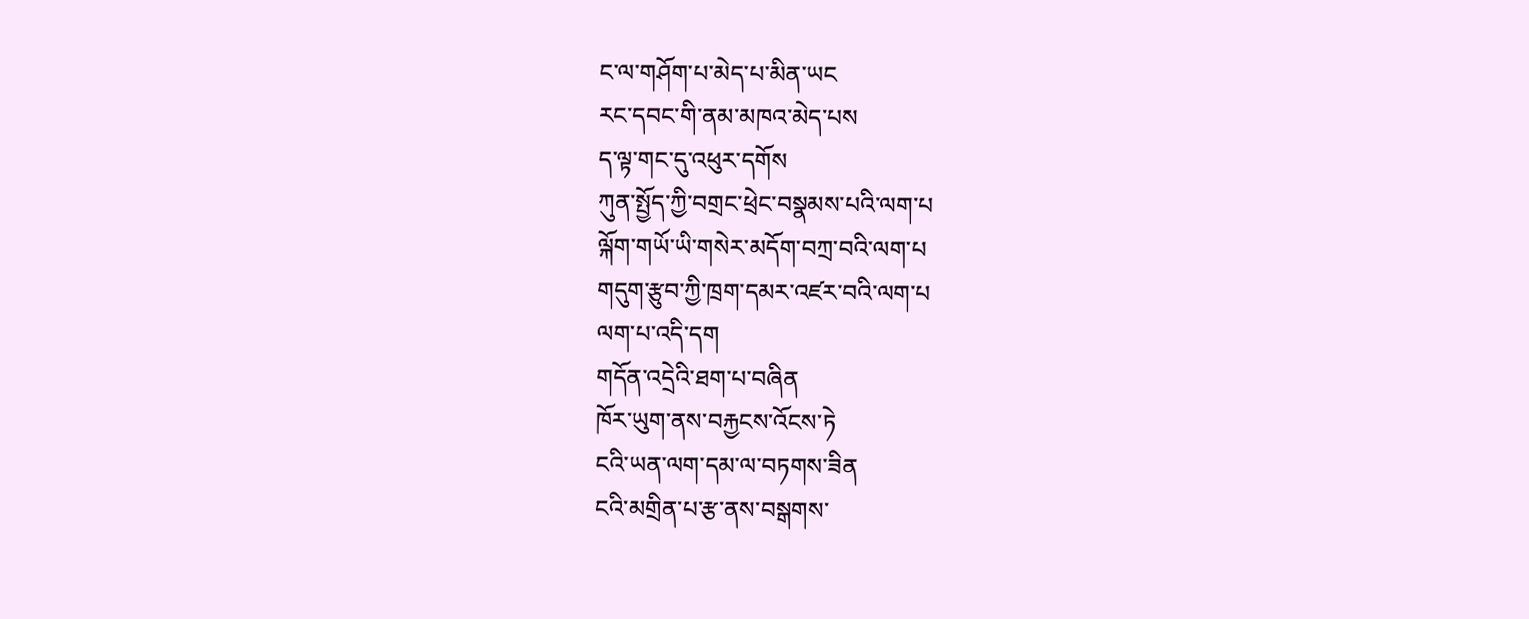ང་ལ་གཤོག་པ་མེད་པ་མིན་ཡང
རང་དབང་གི་ནམ་མཁའ་མེད་པས
ད་ལྟ་གང་དུ་འཕུར་དགོས
ཀུན་སྤྱོད་ཀྱི་བགྲང་ཕྲེང་བསྣམས་པའི་ལག་པ
ལྐོག་གཡོ་ཡི་གསེར་མདོག་བཀྲ་བའི་ལག་པ
གདུག་རྩུབ་ཀྱི་ཁྲག་དམར་འཛར་བའི་ལག་པ
ལག་པ་འདི་དག
གདོན་འདྲེའི་ཐག་པ་བཞིན
ཁོར་ཡུག་ནས་བརྐྱངས་འོངས་ཏེ
ངའི་ཡན་ལག་དམ་ལ་བཏགས་ཟིན
ངའི་མགྲིན་པ་རྩ་ནས་བསྒགས་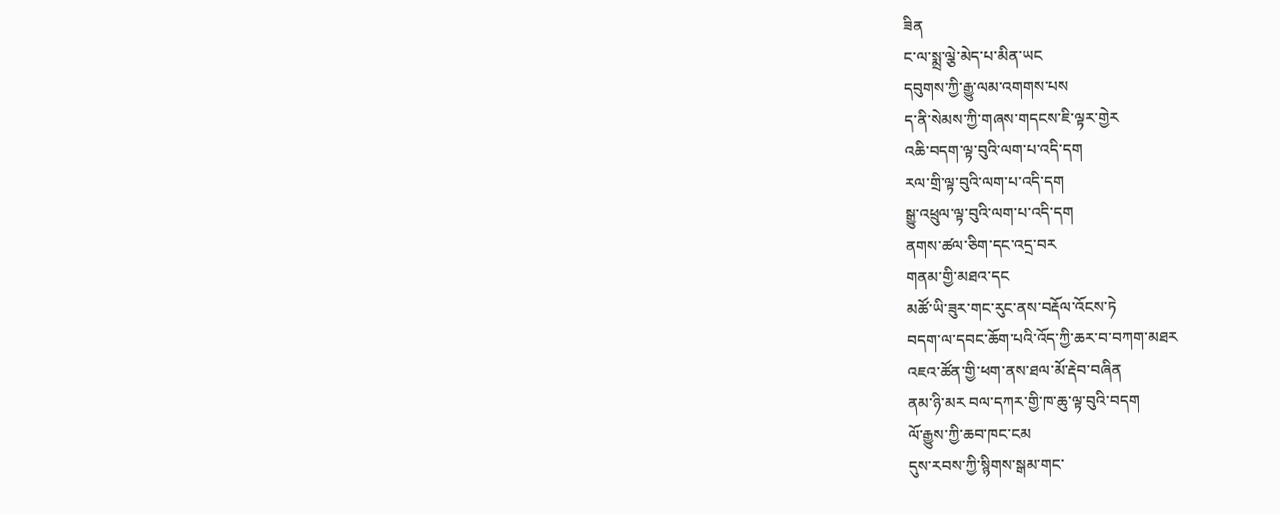ཟིན
ང་ལ་སྨྲ་ལྕེ་མེད་པ་མིན་ཡང
དབུགས་ཀྱི་རྒྱུ་ལམ་འགགས་པས
ད་ནི་སེམས་ཀྱི་གཞས་གདངས་ཇི་ལྟར་གྱེར
འཆི་བདག་ལྟ་བུའི་ལག་པ་འདི་དག
རལ་གྲི་ལྟ་བུའི་ལག་པ་འདི་དག
སྒྱུ་འཕྲུལ་ལྟ་བུའི་ལག་པ་འདི་དག
ནགས་ཚལ་ཅིག་དང་འདྲ་བར
གནམ་གྱི་མཐའ་དང
མཚོ་ཡི་ཟུར་གང་རུང་ནས་བརྡོལ་འོངས་ཏེ
བདག་ལ་དབང་ཆོག་པའི་འོད་ཀྱི་ཆར་བ་བཀག་མཐར
འཇའ་ཚོན་གྱི་ཕག་ནས་ཐལ་མོ་རྡེབ་བཞིན
ནམ་ཉི་མར བལ་དཀར་གྱི་ཁ་ཆུ་ལྟ་བུའི་བདག
ལོ་རྒྱུས་ཀྱི་ཆབ་ཁང་ངམ
དུས་རབས་ཀྱི་སྙིགས་སྒམ་གང་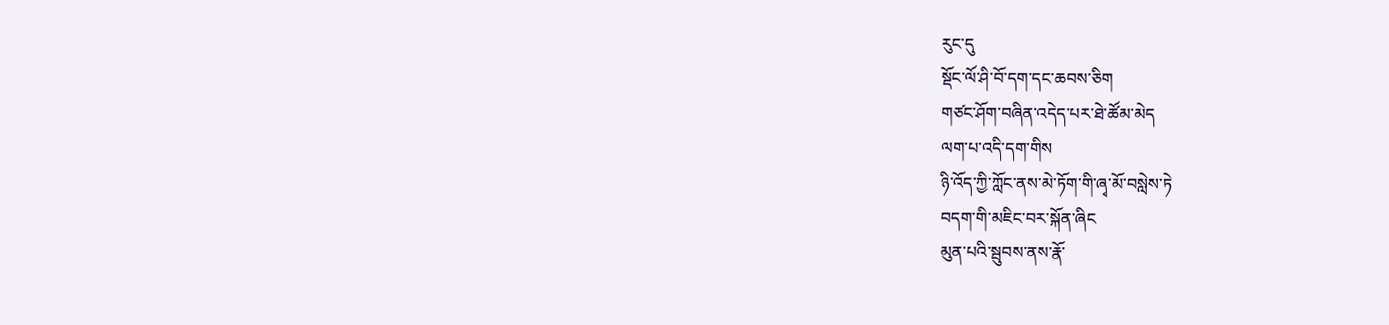རུང་དུ
སྡོང་ལོ་ཤི་བོ་དག་དང་ཆབས་ཅིག
གཙང་ཤོག་བཞིན་འདེད་པར་ཐེ་ཚོམ་མེད
ལག་པ་འདི་དག་གིས
ཉི་འོད་ཀྱི་ཀློང་ནས་མེ་ཏོག་གི་ཞྭ་མོ་བསླེས་ཏེ
བདག་གི་མཇིང་བར་སྐོན་ཞིང
མུན་པའི་སྦུབས་ནས་རྣོ་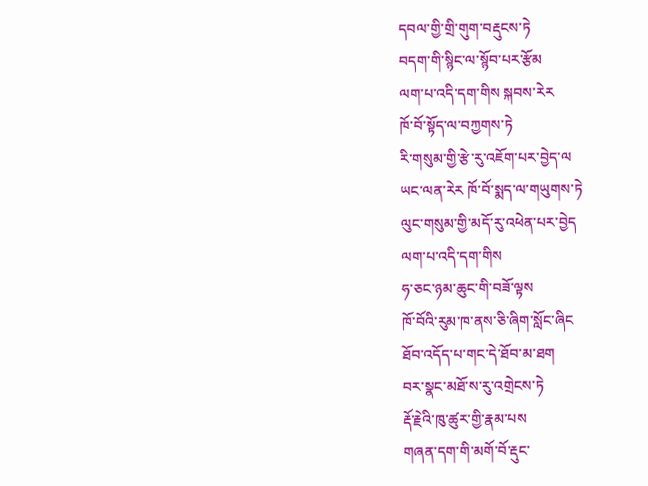དབལ་གྱི་གྲི་གུག་བརྡུངས་ཏེ
བདག་གི་སྙིང་ལ་སྙོབ་པར་རྩོམ
ལག་པ་འདི་དག་གིས སྐབས་རེར
ཁོ་བོ་སྟོད་ལ་བཀྱགས་ཏེ
རི་གསུམ་གྱི་རྩེ་རུ་འཇོག་པར་བྱེད་ལ
ཡང་ལན་རེར ཁོ་བོ་སྨད་ལ་གཡུགས་ཏེ
ལུང་གསུམ་གྱི་མདོ་རུ་འཕེན་པར་བྱེད
ལག་པ་འདི་དག་གིས
ཧ་ཅང་ཉམ་ཆུང་གི་བཟོ་ལྟས
ཁོ་བོའི་རུམ་ཁ་ནས་ཅི་ཞིག་སློང་ཞིང
ཐོབ་འདོད་པ་གང་དེ་ཐོབ་མ་ཐག
བར་སྣང་མཐོ་ས་རུ་འགྲེངས་ཏེ
རྡོ་རྗེའི་ཁུ་ཚུར་གྱི་རྣམ་པས
གཞན་དག་གི་མགོ་བོ་རྡུང་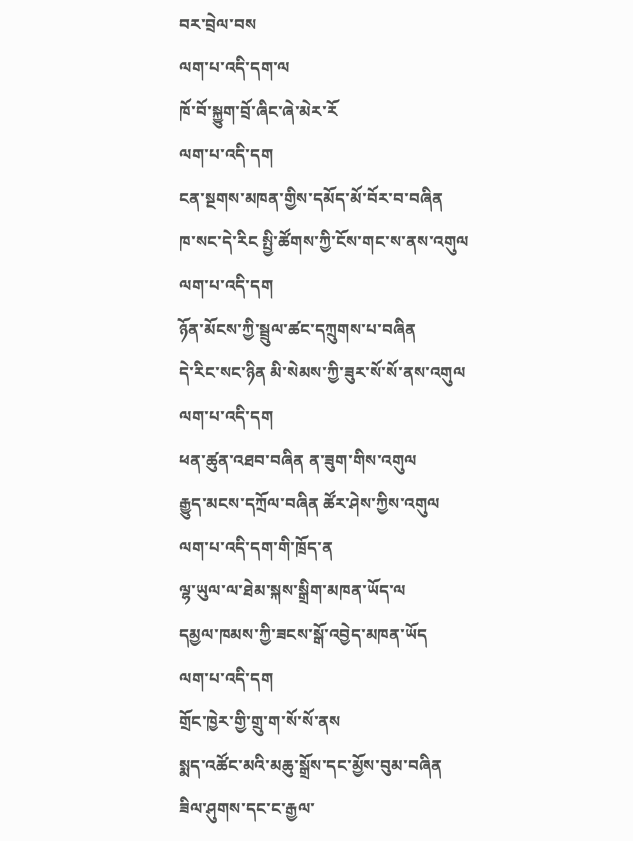བར་བྲེལ་བས
ལག་པ་འདི་དག་ལ
ཁོ་བོ་སྐྱུག་བྲོ་ཞིང་ཞེ་མེར་རོ
ལག་པ་འདི་དག
ངན་སྔགས་མཁན་གྱིས་དམོད་མོ་བོར་བ་བཞིན
ཁ་སང་དེ་རིང སྤྱི་ཚོགས་ཀྱི་ངོས་གང་ས་ནས་འགུལ
ལག་པ་འདི་དག
ཉོན་མོངས་ཀྱི་སྦྲུལ་ཚང་དཀྲུགས་པ་བཞིན
དེ་རིང་སང་ཉིན མི་སེམས་ཀྱི་ཟུར་སོ་སོ་ནས་འགུལ
ལག་པ་འདི་དག
ཕན་ཚུན་འཐབ་བཞིན ན་ཟུག་གིས་འགུལ
རྒྱུད་མངས་དཀྲོལ་བཞིན ཚོར་ཤེས་ཀྱིས་འགུལ
ལག་པ་འདི་དག་གི་ཁྲོད་ན
ལྷ་ཡུལ་ལ་ཐེམ་སྐས་སྒྲིག་མཁན་ཡོད་ལ
དམྱལ་ཁམས་ཀྱི་ཟངས་སྒོ་འབྱེད་མཁན་ཡོད
ལག་པ་འདི་དག
གྲོང་ཁྱེར་གྱི་གྲུ་ག་སོ་སོ་ནས
སྨད་འཚོང་མའི་མཆུ་སྒྲོས་དང་མྱོས་བུམ་བཞིན
ཟིལ་ཤུགས་དང་ང་རྒྱལ་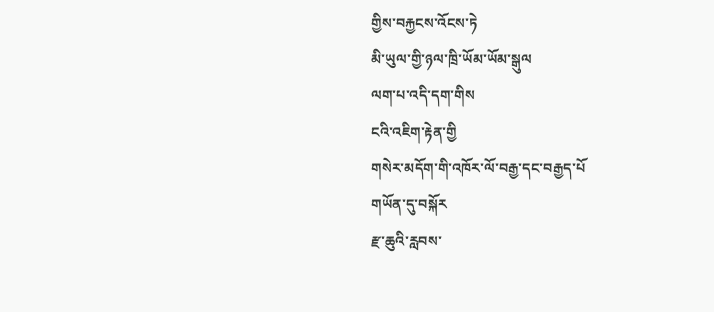གྱིས་བརྐྱངས་འོངས་ཏེ
མི་ཡུལ་གྱི་ཉལ་ཁྲི་ཡོམ་ཡོམ་སྒུལ
ལག་པ་འདི་དག་གིས
ངའི་འཇིག་རྟེན་གྱི
གསེར་མདོག་གི་འཁོར་ལོ་བརྒྱ་དང་བརྒྱད་པོ
གཡོན་དུ་བསྐོར
རྫ་ཆུའི་རླབས་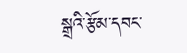སྒྲའི་རྩོམ་དབང་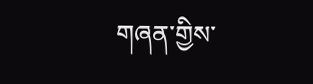གཞན་གྱིས་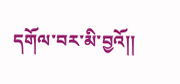དགོལ་བར་མི་བྱའོ།།